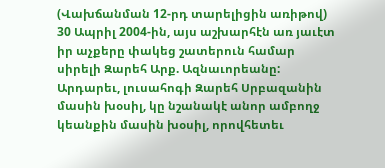(Վախճանման 12-րդ տարելիցին առիթով)
30 Ապրիլ 2004-ին, այս աշխարհէն առ յաւէտ իր աչքերը փակեց շատերուն համար սիրելի Զարեհ Արք. Ազնաւորեանը: Արդարեւ, լուսահոգի Զարեհ Սրբազանին մասին խօսիլ, կը նշանակէ անոր ամբողջ կեանքին մասին խօսիլ, որովհետեւ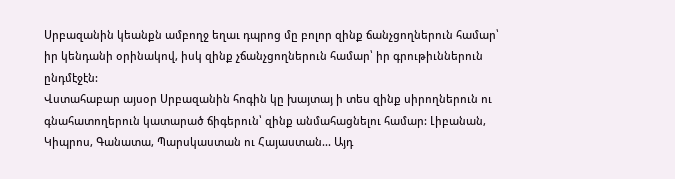Սրբազանին կեանքն ամբողջ եղաւ դպրոց մը բոլոր զինք ճանչցողներուն համար՝ իր կենդանի օրինակով, իսկ զինք չճանչցողներուն համար՝ իր գրութիւններուն ընդմէջէն:
Վստահաբար այսօր Սրբազանին հոգին կը խայտայ ի տես զինք սիրողներուն ու գնահատողերուն կատարած ճիգերուն՝ զինք անմահացնելու համար: Լիբանան, Կիպրոս, Գանատա, Պարսկաստան ու Հայաստան... Այդ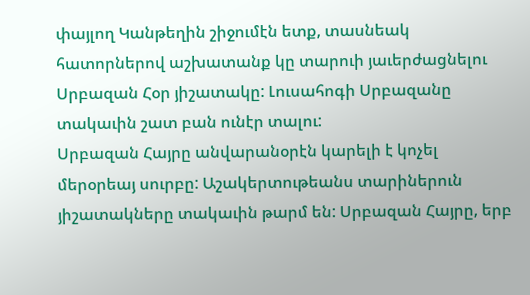փայլող Կանթեղին շիջումէն ետք, տասնեակ հատորներով աշխատանք կը տարուի յաւերժացնելու Սրբազան Հօր յիշատակը: Լուսահոգի Սրբազանը տակաւին շատ բան ունէր տալու:
Սրբազան Հայրը անվարանօրէն կարելի է կոչել մերօրեայ սուրբը: Աշակերտութեանս տարիներուն յիշատակները տակաւին թարմ են: Սրբազան Հայրը, երբ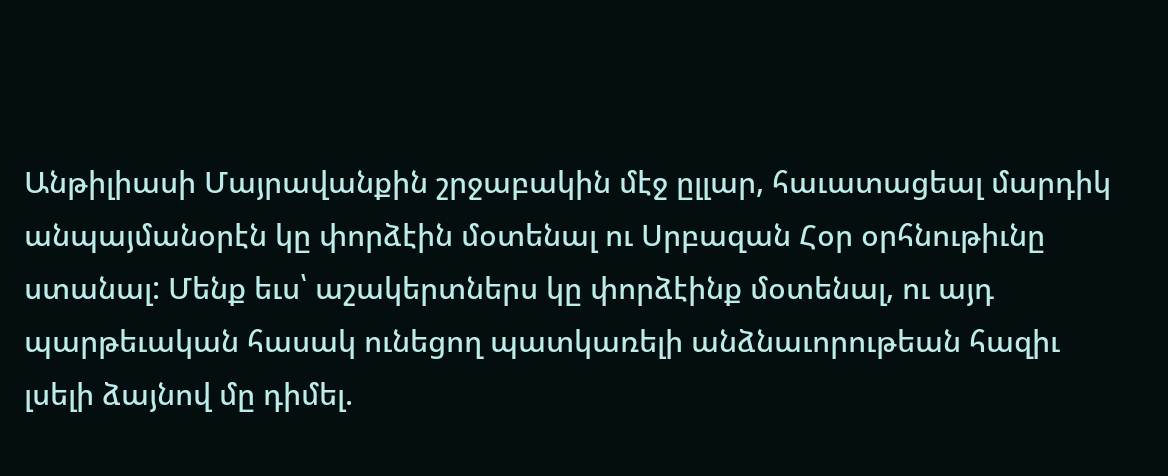Անթիլիասի Մայրավանքին շրջաբակին մէջ ըլլար, հաւատացեալ մարդիկ անպայմանօրէն կը փորձէին մօտենալ ու Սրբազան Հօր օրհնութիւնը ստանալ: Մենք եւս՝ աշակերտներս կը փորձէինք մօտենալ, ու այդ պարթեւական հասակ ունեցող պատկառելի անձնաւորութեան հազիւ լսելի ձայնով մը դիմել.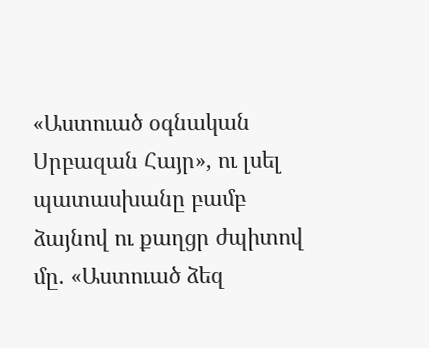«Աստուած օգնական Սրբազան Հայր», ու լսել պատասխանը բամբ ձայնով ու քաղցր ժպիտով մը. «Աստուած ձեզ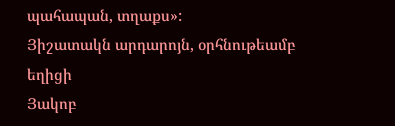պահապան, տղաքս»:
Յիշատակն արդարոյն, օրհնութեամբ եղիցի
Յակոբ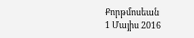Քորթմոսեան
1 Մայիս 2016